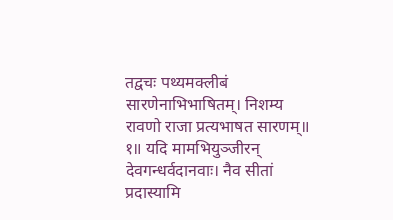तद्वचः पथ्यमक्लीबं सारणेनाभिभाषितम्। निशम्य रावणो राजा प्रत्यभाषत सारणम्॥ १॥ यदि मामभियुञ्जीरन् देवगन्धर्वदानवाः। नैव सीतां प्रदास्यामि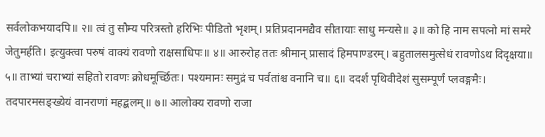सर्वलोकभयादपि॥ २॥ त्वं तु सौम्य परित्रस्तो हरिभिः पीडितो भृशम्। प्रतिप्रदानमद्यैव सीतायाः साधु मन्यसे॥ ३॥ को हि नाम सपत्नो मां समरे जेतुमर्हति। इत्युक्त्वा परुषं वाक्यं रावणो राक्षसाधिपः॥ ४॥ आरुरोह ततः श्रीमान् प्रासादं हिमपाण्डरम्। बहुतालसमुत्सेधं रावणोऽथ दिदृक्षया॥ ५॥ ताभ्यां चराभ्यां सहितो रावणः क्रोधमूर्च्छितः। पश्यमानः समुद्रं च पर्वतांश्च वनानि च॥ ६॥ ददर्श पृथिवीदेशं सुसम्पूर्णं प्लवङ्गमैः। तदपारमसङ्ख्येयं वानराणां महद्बलम्॥ ७॥ आलोक्य रावणो राजा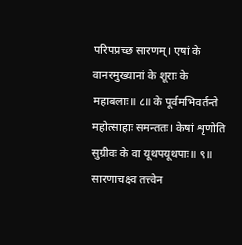परिपप्रच्छ सारणम्। एषां के वानरमुख्यानां के शूराः के महाबलाः॥ ८॥ के पूर्वमभिवर्तन्ते महोत्साहाः समन्ततः। केषां शृणोति सुग्रीवः के वा यूथपयूथपाः॥ ९॥ सारणाचक्ष्व तत्त्वेन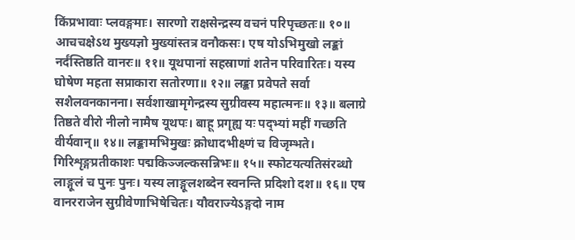किंप्रभावाः प्लवङ्गमाः। सारणो राक्षसेन्द्रस्य वचनं परिपृच्छतः॥ १०॥ आचचक्षेऽथ मुख्यज्ञो मुख्यांस्तत्र वनौकसः। एष योऽभिमुखो लङ्कां नर्दंस्तिष्ठति वानरः॥ ११॥ यूथपानां सहस्राणां शतेन परिवारितः। यस्य घोषेण महता सप्राकारा सतोरणा॥ १२॥ लङ्का प्रवेपते सर्वा सशैलवनकानना। सर्वशाखामृगेन्द्रस्य सुग्रीवस्य महात्मनः॥ १३॥ बलाग्रे तिष्ठते वीरो नीलो नामैष यूथपः। बाहू प्रगृह्य यः पद्भ्यां महीं गच्छति वीर्यवान्॥ १४॥ लङ्कामभिमुखः क्रोधादभीक्ष्णं च विजृम्भते। गिरिशृङ्गप्रतीकाशः पद्मकिञ्जल्कसन्निभः॥ १५॥ स्फोटयत्यतिसंरब्धो लाङ्गूलं च पुनः पुनः। यस्य लाङ्गूलशब्देन स्वनन्ति प्रदिशो दश॥ १६॥ एष वानरराजेन सुग्रीवेणाभिषेचितः। यौवराज्येऽङ्गदो नाम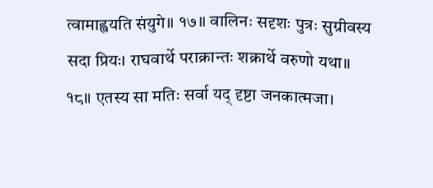त्वामाह्वयति संयुगे॥ १७॥ वालिनः सदृशः पुत्रः सुग्रीवस्य सदा प्रियः। राघवार्थे पराक्रान्तः शक्रार्थे वरुणो यथा॥ १८॥ एतस्य सा मतिः सर्वा यद् दृष्टा जनकात्मजा।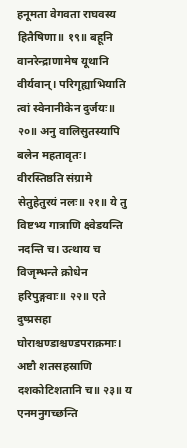हनूमता वेगवता राघवस्य हितैषिणा॥ १९॥ बहूनि वानरेन्द्राणामेष यूथानि वीर्यवान्। परिगृह्याभियाति त्वां स्वेनानीकेन दुर्जयः॥ २०॥ अनु वालिसुतस्यापि बलेन महतावृतः। वीरस्तिष्ठति संग्रामे सेतुहेतुरयं नलः॥ २१॥ ये तु विष्टभ्य गात्राणि क्ष्वेडयन्ति नदन्ति च। उत्थाय च विजृम्भन्ते क्रोधेन हरिपुङ्गवाः॥ २२॥ एते दुष्प्रसहा घोराश्चण्डाश्चण्डपराक्रमाः। अष्टौ शतसहस्राणि दशकोटिशतानि च॥ २३॥ य एनमनुगच्छन्ति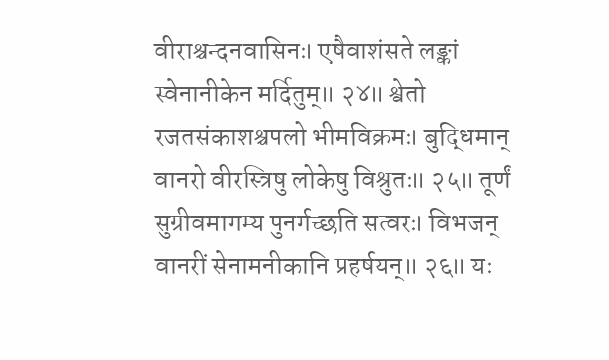वीराश्चन्दनवासिनः। एषैवाशंसते लङ्कां स्वेनानीकेन मर्दितुम्॥ २४॥ श्वेतो रजतसंकाशश्चपलो भीमविक्रमः। बुद्धिमान् वानरो वीरस्त्रिषु लोकेषु विश्रुतः॥ २५॥ तूर्णं सुग्रीवमागम्य पुनर्गच्छति सत्वरः। विभजन् वानरीं सेनामनीकानि प्रहर्षयन्॥ २६॥ यः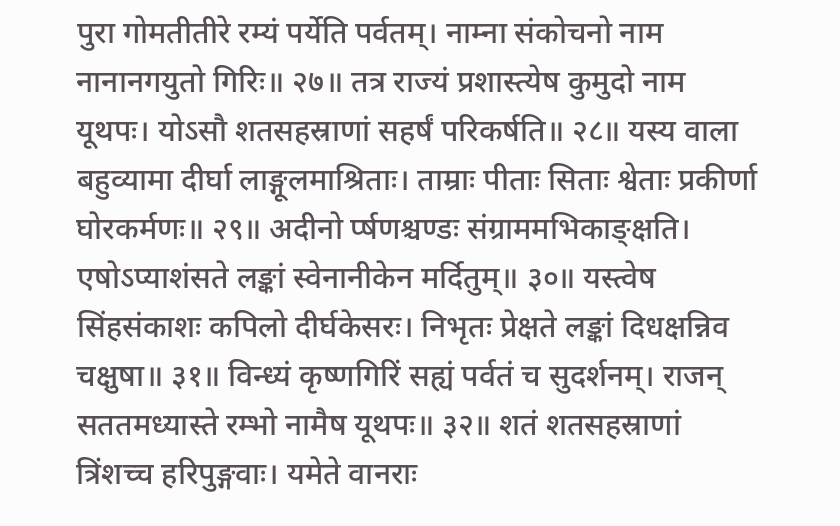पुरा गोमतीतीरे रम्यं पर्येति पर्वतम्। नाम्ना संकोचनो नाम नानानगयुतो गिरिः॥ २७॥ तत्र राज्यं प्रशास्त्येष कुमुदो नाम यूथपः। योऽसौ शतसहस्राणां सहर्षं परिकर्षति॥ २८॥ यस्य वाला बहुव्यामा दीर्घा लाङ्गूलमाश्रिताः। ताम्राः पीताः सिताः श्वेताः प्रकीर्णा घोरकर्मणः॥ २९॥ अदीनो र्प्षणश्चण्डः संग्राममभिकाङ्क्षति। एषोऽप्याशंसते लङ्कां स्वेनानीकेन मर्दितुम्॥ ३०॥ यस्त्वेष सिंहसंकाशः कपिलो दीर्घकेसरः। निभृतः प्रेक्षते लङ्कां दिधक्षन्निव चक्षुषा॥ ३१॥ विन्ध्यं कृष्णगिरिं सह्यं पर्वतं च सुदर्शनम्। राजन् सततमध्यास्ते रम्भो नामैष यूथपः॥ ३२॥ शतं शतसहस्राणां त्रिंशच्च हरिपुङ्गवाः। यमेते वानराः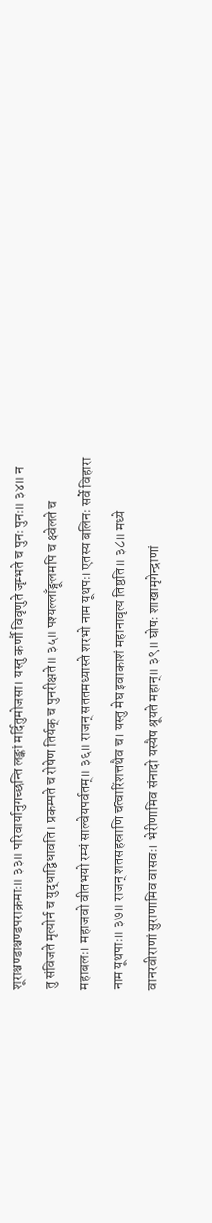शूराश्चण्डाश्चण्डपराक्रमाः॥ ३३॥ परिवार्यानुगच्छन्ति लङ्कां मर्दितुमोजसा। यस्तु कर्णौ विवृणुते जृम्भते च पुनः पुनः॥ ३४॥ न तु संविजते मृत्योर्न च युद्धाद्विधावति। प्रकम्पते च रोषेण तिर्यक् च पुनरीक्षते॥ ३५॥ पश्यल्लाँङ्गूलमपि च क्ष्वेलते च महाबलः। महाजवो वीतभयो रम्यं साल्वेयपर्वतम्॥ ३६॥ राजन् सततमध्यास्ते शरभो नाम यूथपः। एतस्य बलिनः सर्वे विहारा नाम यूथपाः॥ ३७॥ राजन् शतसहस्राणि चत्वारिंशत्तथैव च। यस्तु मेघ इवाकाशं महानावृत्य तिष्ठति॥ ३८॥ मध्ये वानरवीराणां सुराणामिव वासवः। भेरीणामिव संनादो यस्यैष श्रूयते महान्॥ ३९॥ घोषः शाखामृगेन्द्राणां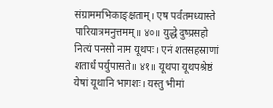संग्राममभिकाङ्क्षताम्। एष पर्वतमध्यास्ते पारियात्रमनुत्तमम्॥ ४०॥ युद्धे दुष्प्रसहो नित्यं पनसो नाम यूथपः। एनं शतसहस्राणां शतार्धं पर्युपासते॥ ४१॥ यूथपा यूथपश्रेष्ठं येषां यूथानि भागशः। यस्तु भीमां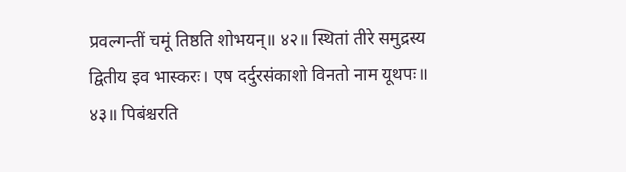प्रवल्गन्तीं चमूं तिष्ठति शोभयन्॥ ४२॥ स्थितां तीरे समुद्रस्य द्वितीय इव भास्करः। एष दर्दुरसंकाशो विनतो नाम यूथपः॥ ४३॥ पिबंश्चरति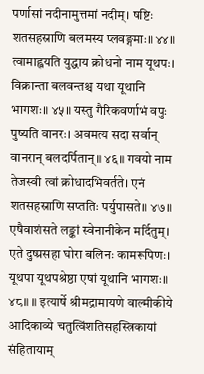पर्णासां नदीनामुत्तमां नदीम्। षष्टिः शतसहस्राणि बलमस्य प्लवङ्गमाः॥ ४४॥ त्वामाह्वयति युद्धाय क्रोधनो नाम यूथपः। विक्रान्ता बलवन्तश्च यथा यूथानि भागशः॥ ४५॥ यस्तु गैरिकवर्णाभं वपुः पुष्यति वानरः। अवमत्य सदा सर्वान् वानरान् बलदर्पितान्॥ ४६॥ गवयो नाम तेजस्वी त्वां क्रोधादभिवर्तते। एनं शतसहस्राणि सप्ततिः पर्युपासते॥ ४७॥ एषैवाशंसते लङ्कां स्वेनानीकेन मर्दितुम्। एते दुष्प्रसहा घोरा बलिनः कामरूपिणः। यूथपा यूथपश्रेष्ठा एषां यूथानि भागशः॥ ४८॥ ॥ इत्यार्षे श्रीमद्रामायणे वाल्मीकीये आदिकाव्ये चतुत्विंशतिसहस्त्रिकायां संहितायाम्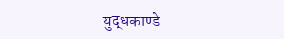युद्धकाण्डे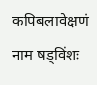कपिबलावेक्षणं नाम षड्विंशः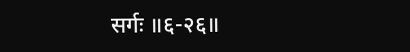सर्गः ॥६-२६॥